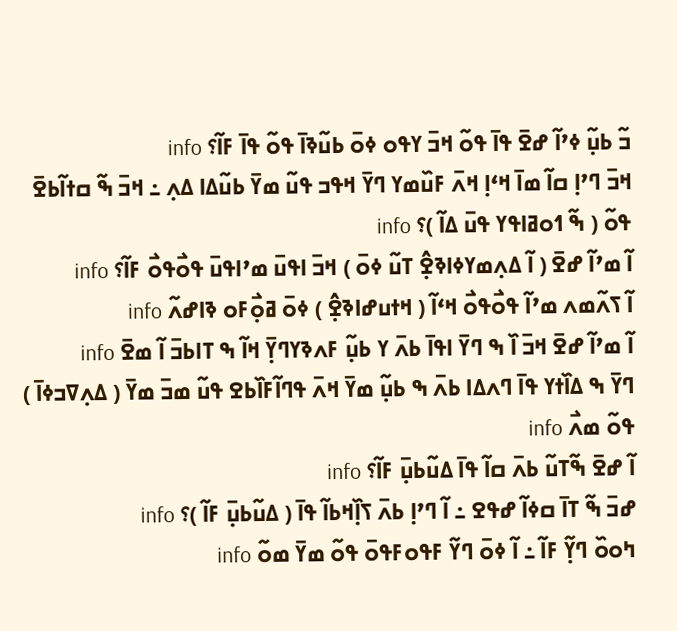ߏ߬ ߕߎ߲߬ ߦߴߊ߬ ߝߐ߫ ߟߊ߫ ߟߋ߬ ߞߏ߫ ߌߟߋ ߦߋ߫ ߕߎ߬ߢߊ߫ ߟߋ߬ ߟߊ߫ ߓߊ߬؟ info
ߞߏ߫ ߣߴߊ߲ ߛߊ߬ ߘߊ߫ ߞߵߊ߲ ߞߍ߫ ߓߎ߰ߘߌ ߣߌ߫ ߞߟߏ ߟߎ߬ ߘߌ߫ ߕߎ߬ߡߊ ߡߍ߲ ߸ ߞߏ߫ ߒ߬ ߛߙߊ߬ߕߐ߫ ߟߋ߬ ( ߒ߬ ߗߋߥߊߟߌ ߟߎ߫ ߡߊ߬ )؟ info
ߊ߬ ߘߴߊ߬ ߝߐ߫ ( ߊ߬ ߡߍ߲ߘߌߦߊߢߐ߲߮ ߠߎ߬ ߦߋ߫ ) ߞߏ߫ ߊߟߎ߫ ߘߴߊߟߎ߫ ߟߋ߯ߟߋ߯ ߓߊ߬؟ info
ߊ߬ ߖߍ߬ߘߍ ߘߴߊ߬ ߟߋ߯ߟߋ߯ ߞߵߊ߬ ( ߞߙߎߝߊߢߐ߲߮ ) ߦߋ߫ ߥߋ߲߯ߓߋ ߢߊߝߍ߬ info
ߊ߬ ߘߴߊ߬ ߝߐ߫ ߞߏ߫ ߊ߰ ߒ ߣߌ߫ ߊߟߊ߫ ߕߍ߫ ߌ ߕߎ߲߬ ߓߍߢߌߣߌ߲߫ ߞߊ߬ ߒ ߠߊߕߏ߫ ߊ߬ ߘߐ߫ info
ߣߌ߫ ߒ ߡߊ߰ߙߌ ߟߊ߫ ߣߍߡߊ ߕߍ߫ ߒ ߕߎ߲߬ ߘߌ߫ ߞߍ߫ ߟߣߊ߬ߓߊ߰ߕߐ ߟߎ߬ ߘߏ߫ ߘߌ߫ ( ߡߍ߲ߜߏߦߊ߫ ) ߟߋ߬ ߘߍ߯ info
ߊ߬ ߝߐ߫ ߒ߬ߠߎ߬ ߕߍ߫ ߛߊ߬ ߟߊ߫ ߡߎ߬ߕߎ߲߫ ߓߊ߬؟ info
ߝߏ߫ ߒ߬ ߠߊ߫ ߛߦߊ߬ ߝߟߐ ߸ ߊ߬ ߣߴߊ߲ ߕߍ߫ ߖߊ߲߰ߞߕߊ߬ ߟߊ߫ ( ߡߎ߬ߕߎ߲߫ ߓߊ߬ )؟ info
ߤߋߋ߰ ߣߌ߲߬ ߓߊ߬ ߸ ߊ߬ ߦߋ߫ ߣߌ߬ ߓߟߋߓߟߋ߫ ߟߋ߬ ߘߌ߫ ߘߋ߬ info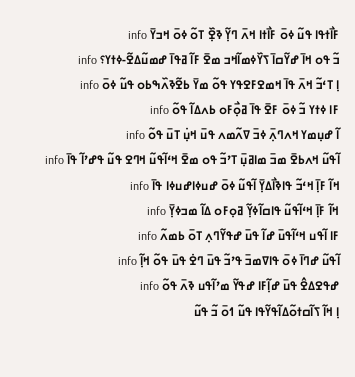ߓߊ߯ߙߟߊ ߟߎ߬ ߦߋ߫ ߓߊ߯ߙߊ ߞߍ߫ ߣߌ߲߬ ߢߐ߲߰ ߠߋ߬ ߦߋ߫ ߞߏߌ߫ info
ߏ߬ ߟߋ ߞߊ߫ ߝߌ߬ߛߊ߫ ߖߌ߰ߦߘߊ߬ߞߏ ߘߐ߫ ߓߊ߬ ߥߟߊ߫ ߝߘߎ߬ߡߐ߬-ߦߙߌ؟ info
ߊ߲ ߠߵߏ߬ ߞߍ߫ ߟߊ߫ ߞߘߐߓߐߟߌ ߟߋ߬ ߘߌ߫ ߕߐ߬ߢߍ߰ߒߕߋ ߟߎ߬ ߦߋ߫ info
ߓߊ ߦߙߌ ߏ߬ ߦߋ߫ ߓߐ߫ ߟߊ߫ ߥߋ߲߯ߓߋ ߕߍߡߊ߬ ߟߋ߬ info
ߊ߬ ߝߎ߲ߘߌ ߞߍߣߍ߲߫ ߦߏ߫ ߜߍ߬ߘߍ ߟߎ߫ ߞߎ߲߭ ߠߎ߫ ߟߋ߬ info
ߊ߬ߟߎ߬ ߞߍߕߐ߫ ߘߏ߫ ߘߊߥߎ߲߫ ߠߴߏ߬ ߟߋ ߘߐ߫ ߞߵߊ߬ߟߎ߬ ߞߣߐ ߟߎ߬ ߟߝߴߊ߬ ߟߊ߫ info
ߞߊ߬ ߓߊ߲߫ ߞߵߏ߬ ߟߊߢߊ߯ߡߌ߲߫ ߊ߬ߟߎ߬ ߦߋ߫ ߝߎߦߊߝߎߦߊ ߟߊ߫ info
ߞߊ߬ ߓߊ߲߫ ߞߵߊ߬ߟߎ߬ ߟߊߛߊ߬ߦߌ߲߬ ߥߋ߲ߓߋ ߡߊ߬ ߘߏߦߌ߲߫ info
ߓߊ ߊ߬ߟߎ ߞߵߊ߬ߟߎ߫ ߝߊ߬ ߟߎ߫ ߝߟߌ߬ߣߍ߲ ߠߋ߫ ߕߘߍ߬ info
ߊ߬ߟߎ߬ ߝߣߊ߫ ߦߋ߫ ߟߊߜߘߏ߫ ߟߴߏ߬ ߟߎ߫ ߣߐ߭ ߟߎ߫ ߟߋ߬ ߞߊ߲߬ info
ߝߟߐߡߐ߮ ߟߎ߫ ߝߊ߲߬ߓߊ ߝߟߌ߬ ߘߴߊ߬ߟߎ ߢߍ߫ ߟߋ߬ info
ߊ߲ ߞߊ߬ ߖߊ߬ߛߙߋ߬ߡߊ߬ߟߌ߬ߟߊ ߟߎ߬ ߗߋ߫ ߏ߬ ߟߎ߬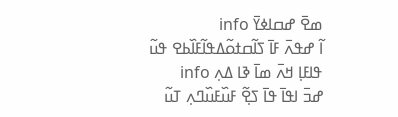ߘߐ߫ ߝߛߊߦߌ߫ info
ߊ߬ ߝߟߍ߫ ߓߊ߫ ߖߊ߬ߛߙߋ߬ߡߟߊ߬ߓߊ߰ߕߐ ߟߎ߬ ߟߊߓߊ߲ ߞߍ߫ ߘߊ߫ ߢߊ ߡߍ߲ info
ߝߏ߫ ߊߟߊ߫ ߟߊ߫ ߖߐ߲߬ ߓߎ߰ߓߎ߰ߣߍ߲ ߠߎ߬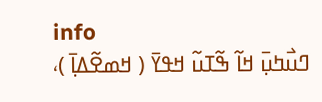info
ߣߎ߯ߤߎ߲߫ ߞߊ߬ ߒ߬ߠߎ߬ ߞߟߌ߫ ( ߞߘߐ߬ߡߊ߲߫ )،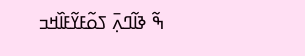ߒ߬ ߢߊ߬ߣߍ߲߫ ߖߋ߬ߓߌ߬ߓߊ߰ߞߏ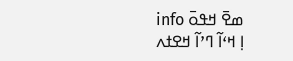ߘߐ߫ ߞߟߋ߫ info
ߊ߲ ߞߵߊ߬ ߣߴߊ߬ ߞߐߙߍ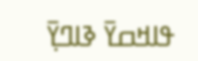ߟߊߞߛߌ߫ ߢߊߣߌ߲߫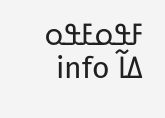ߓߟߋߓߟߋ ߡߊ߬ info